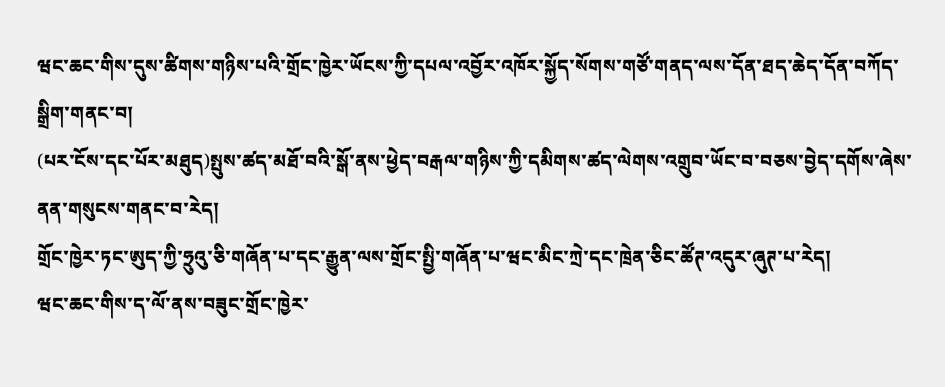ཝང་ཆང་གིས་དུས་ཚིགས་གཉིས་པའི་གྲོང་ཁྱེར་ཡོངས་ཀྱི་དཔལ་འབྱོར་འཁོར་སྐྱོད་སོགས་གཙོ་གནད་ལས་དོན་ཐད་ཆེད་དོན་བཀོད་སྒྲིག་གནང་བ།
(པར་ངོས་དང་པོར་མཐུད)སྤུས་ཚད་མཐོ་བའི་སྒོ་ནས་ཕྱེད་བརྒལ་གཉིས་ཀྱི་དམིགས་ཚད་ལེགས་འགྲུབ་ཡོང་བ་བཅས་བྱེད་དགོས་ཞེས་ནན་གསུངས་གནང་བ་རེད།
གྲོང་ཁྱེར་ཏང་ཨུད་ཀྱི་ཧྲུའུ་ཅི་གཞོན་པ་དང་རྒྱུན་ལས་གྲོང་སྤྱི་གཞོན་པ་ཝང་མིང་ཀྲེ་དང་ཁྲེན་ཅིང་ཚོཊ་འདུར་ཞུཊ་པ་རེད།
ཝང་ཆང་གིས་ད་ལོ་ནས་བཟུང་གྲོང་ཁྱེར་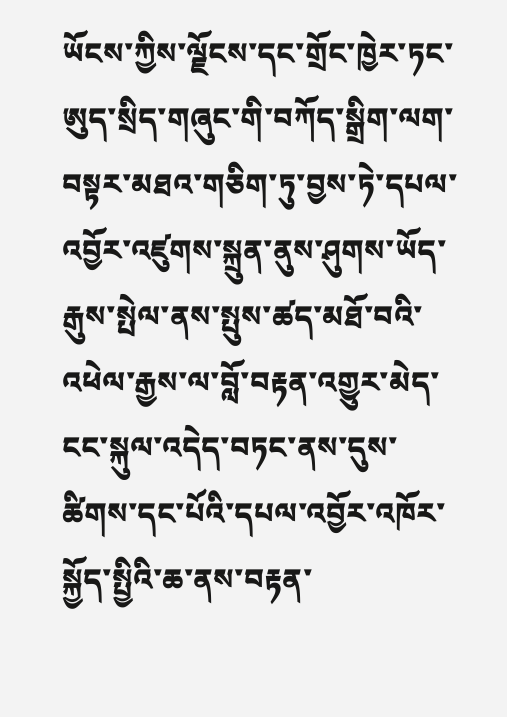ཡོངས་ཀྱིས་ལྗོངས་དང་གྲོང་ཁྱེར་ཏང་ཨུད་སྲིད་གཞུང་གི་བཀོད་སྒྲིག་ལག་བསྟར་མཐའ་གཅིག་ཏུ་བྱས་ཏེ་དཔལ་འབྱོར་འཛུགས་སྐྲུན་ནུས་ཤུགས་ཡོད་རྒུས་སྤེལ་ནས་སྤུས་ཚད་མཐོ་བའི་འཕེལ་རྒྱས་ལ་བློ་བརྟན་འགྱུར་མེད་ངང་སྐུལ་འདེད་བཏང་ནས་དུས་ཚིགས་དང་པོའི་དཔལ་འབྱོར་འཁོར་སྐྱོད་སྤྱིའི་ཆ་ནས་བརྟན་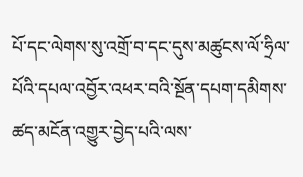པོ་དང་ལེགས་སུ་འགྲོ་བ་དང་དུས་མཚུངས་ལོ་ཧྲིལ་པོའི་དཔལ་འབྱོར་འཕར་བའི་སྔོན་དཔག་དམིགས་ཚད་མངོན་འགྱུར་བྱེད་པའི་ལས་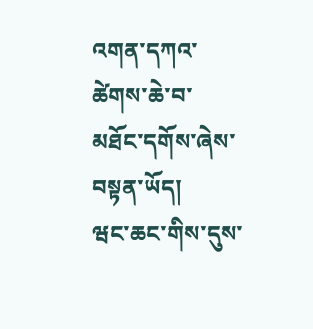འགན་དཀའ་ཚེགས་ཆེ་བ་མཐོང་དགོས་ཞེས་བསྟན་ཡོད།
ཝང་ཆང་གིས་དུས་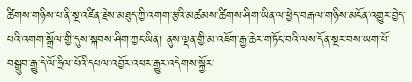ཚིགས་གཉིས་པ་ནི་སྔ་འཛིན་རྗེས་མཐུད་ཀྱི་འགག་རྩའི་མཚམས་ཚིགས་ཤིག་ཡིན་ལ་ཕྱེད་བརྒལ་གཉིས་མངོན་འགྱུར་བྱེད་པའི་འགག་སྒྲོལ་གྱི་དུས་སྐབས་ཤིག་ཀྱང་ཡིན། ནུས་ལྡན་གྱི་མ་འཇོག་རྒྱ་ཆེར་གཏོང་བའི་ལས་དོན་སྔར་བས་ཡག་པོ་བསྒྲུབ་རྒྱུ་དེ་ལོ་ཧྲིལ་པོའི་དཔལ་འབྱོར་འཕར་རྒྱུར་འདེགས་སྐྱོར་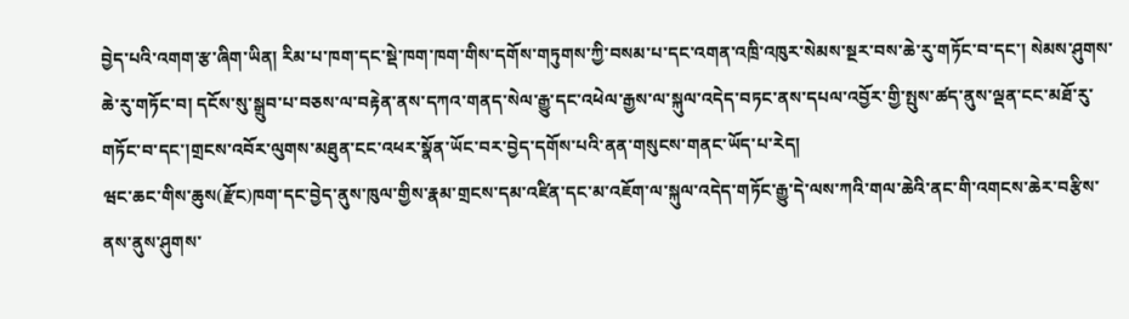བྱེད་པའི་འགག་རྩ་ཞིག་ཡིན། རིམ་པ་ཁག་དང་སྡེ་ཁག་ཁག་གིས་དགོས་གཏུགས་ཀྱི་བསམ་པ་དང་འགན་འཁྲི་འཁུར་སེམས་སྔར་བས་ཆེ་རུ་གཏོང་བ་དང་། སེམས་ཤུགས་ཆེ་རུ་གཏོང་བ། དངོས་སུ་སྒྲུབ་པ་བཅས་ལ་བརྟེན་ནས་དཀའ་གནད་སེལ་རྒྱུ་དང་འཕེལ་རྒྱས་ལ་སྐུལ་འདེད་བཏང་ནས་དཔལ་འབྱོར་གྱི་སྤུས་ཚད་ནུས་ལྡན་ངང་མཐོ་རུ་གཏོང་བ་དང་།གྲངས་འབོར་ལུགས་མཐུན་ངང་འཕར་སྣོན་ཡོང་བར་བྱེད་དགོས་པའི་ནན་གསུངས་གནང་ཡོད་པ་རེད།
ཝང་ཆང་གིས་ཆུས(རྫོང)ཁག་དང་བྱེད་ནུས་ཁུལ་གྱིས་རྣམ་གྲངས་དམ་འཛིན་དང་མ་འཇོག་ལ་སྐུལ་འདེད་གཏོང་རྒྱུ་དེ་ལས་ཀའི་གལ་ཆེའི་ནང་གི་འགངས་ཆེར་བརྩིས་ནས་ནུས་ཤུགས་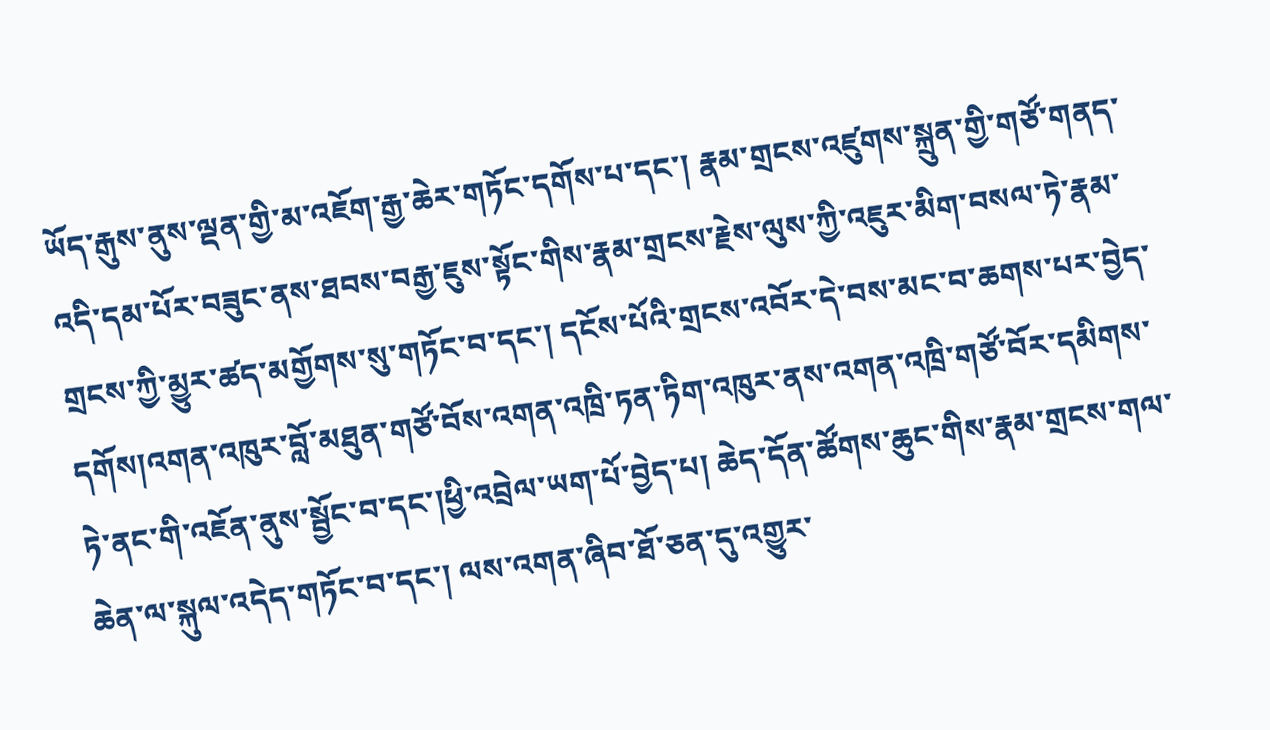ཡོད་རྒུས་ནུས་ལྡན་གྱི་མ་འཇོག་རྒྱ་ཆེར་གཏོང་དགོས་པ་དང་། རྣམ་གྲངས་འཛུགས་སྐྲུན་གྱི་གཙོ་གནད་འདི་དམ་པོར་བཟུང་ནས་ཐབས་བརྒྱ་ཇུས་སྟོང་གིས་རྣམ་གྲངས་རྗེས་ལུས་ཀྱི་འཇུར་མིག་བསལ་ཏེ་རྣམ་གྲངས་ཀྱི་མྱུར་ཚད་མགྱོགས་སུ་གཏོང་བ་དང་། དངོས་པོའི་གྲངས་འབོར་དེ་བས་མང་བ་ཆགས་པར་བྱེད་དགོས།འགན་འཁུར་བློ་མཐུན་གཙོ་བོས་འགན་འཁྲི་ཏན་ཏིག་འཁུར་ནས་འགན་འཁྲི་གཙོ་བོར་དམིགས་ཏེ་ནང་གི་འཇོན་ནུས་སྦྱོང་བ་དང་།ཕྱི་འབྲེལ་ཡག་པོ་བྱེད་པ། ཆེད་དོན་ཚོགས་ཆུང་གིས་རྣམ་གྲངས་གལ་ཆེན་ལ་སྐུལ་འདེད་གཏོང་བ་དང་། ལས་འགན་ཞིབ་ཐོ་ཅན་དུ་འགྱུར་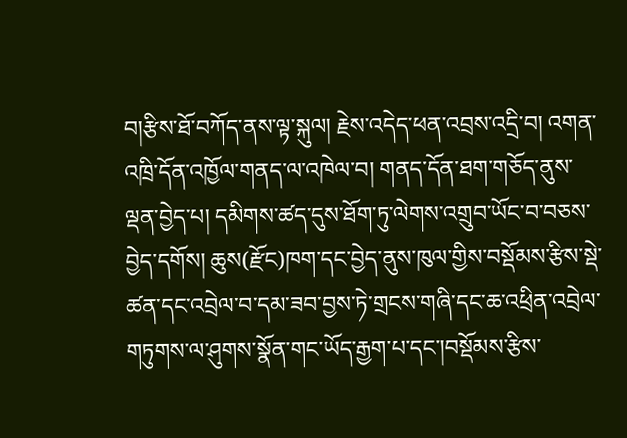བ།རྩིས་ཐོ་བཀོད་ནས་ལྟ་སྐུལ། རྗེས་འདེད་ཕན་འབྲས་འདྲི་བ། འགན་འཁྲི་དོན་འཁྱོལ་གནད་ལ་འཁེལ་བ། གནད་དོན་ཐག་གཅོད་ནུས་ལྡན་བྱེད་པ། དམིགས་ཚད་དུས་ཐོག་ཏུ་ལེགས་འགྲུབ་ཡོང་བ་བཅས་བྱེད་དགོས། ཆུས(རྫོང)ཁག་དང་བྱེད་ནུས་ཁུལ་གྱིས་བསྡོམས་རྩིས་སྡེ་ཚན་དང་འབྲེལ་བ་དམ་ཟབ་བྱས་ཏེ་གྲངས་གཞི་དང་ཆ་འཕྲིན་འབྲེལ་གཏུགས་ལ་ཤུགས་སྣོན་གང་ཡོད་རྒྱག་པ་དང་།བསྡོམས་རྩིས་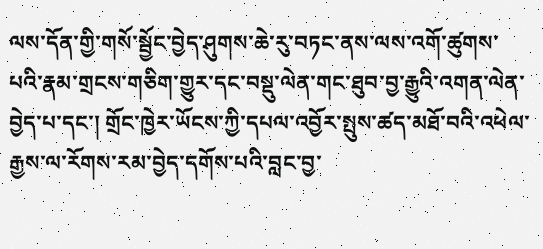ལས་དོན་གྱི་གསོ་སྦྱོང་བྱེད་ཤུགས་ཆེ་རུ་བཏང་ནས་ལས་འགོ་ཚུགས་པའི་རྣམ་གྲངས་གཅིག་གྱུར་དང་བསྡུ་ལེན་གང་ཐུབ་བྱ་རྒྱུའི་འགན་ལེན་བྱེད་པ་དང་། གྲོང་ཁྱེར་ཡོངས་ཀྱི་དཔལ་འབྱོར་སྤུས་ཚད་མཐོ་བའི་འཕེལ་རྒྱས་ལ་རོགས་རམ་བྱེད་དགོས་པའི་བླང་བྱ་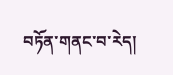བཏོན་གནང་བ་རེད།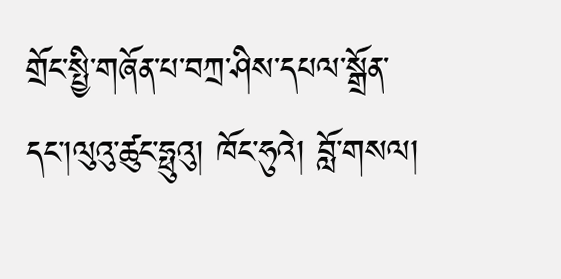གྲོང་སྤྱི་གཞོན་པ་བཀྲ་ཤིས་དཔལ་སྒྲོན་དང་།ལུའུ་ཚུང་ཧྥུའུ། ཁོང་ཧུའེ། བློ་གསལ།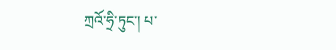ཀྲའོ་ཧྲི་ཏུང་། པ་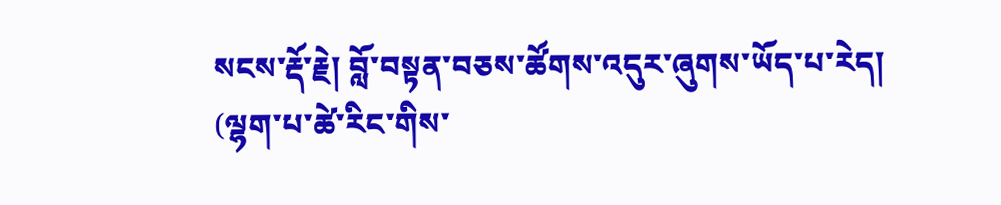སངས་རྡོ་རྗེ། བློ་བསྟན་བཅས་ཚོགས་འདུར་ཞུགས་ཡོད་པ་རེད།
(ལྷག་པ་ཚེ་རིང་གིས་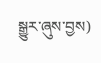སྒྱུར་ཞུས་བྱས)